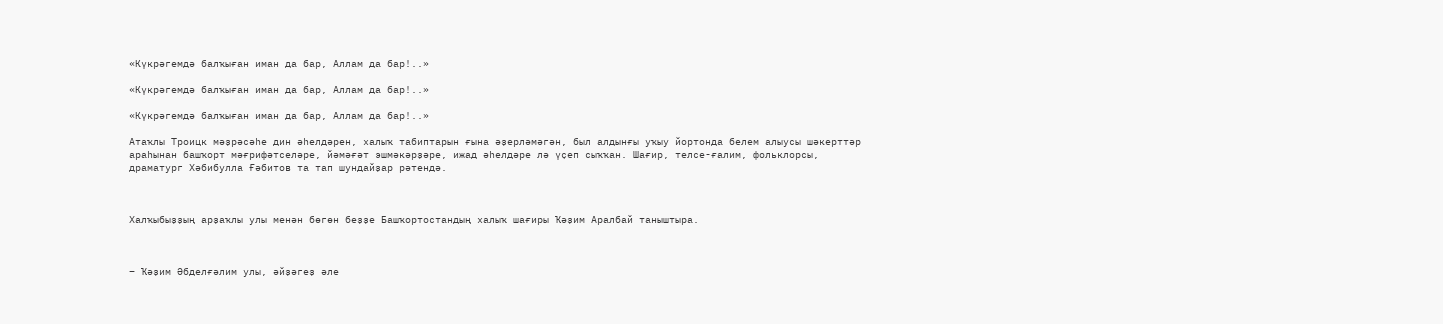«Күкрәгемдә балҡыған иман да бар, Аллам да бар!..»

«Күкрәгемдә балҡыған иман да бар, Аллам да бар!..»

«Күкрәгемдә балҡыған иман да бар, Аллам да бар!..»

Атаҡлы Троицк мәҙрәсәһе дин әһелдәрен, халыҡ табиптарын ғына әҙерләмәгән, был алдынғы уҡыу йортонда белем алыусы шәкерттәр араһынан башҡорт мәғрифәтселәре, йәмәғәт эшмәкәрҙәре, ижад әһелдәре лә үҫеп сыҡҡан. Шағир, телсе-ғалим, фольклорсы, драматург Хәбибулла Ғәбитов та тап шундайҙар рәтендә.



Халҡыбыҙҙың арҙаҡлы улы менән бөгөн беҙҙе Башҡортостандың халыҡ шағиры Ҡәҙим Аралбай таныштыра.



– Ҡәҙим Әбделғәлим улы, әйҙәгеҙ әле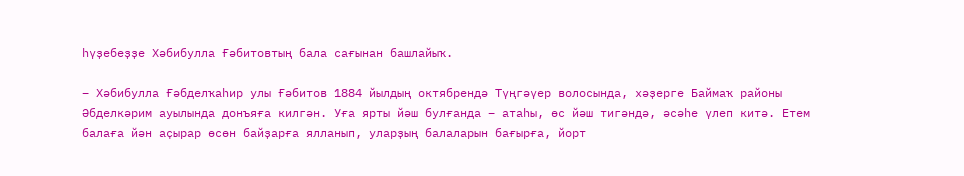һүҙебеҙҙе Хәбибулла Ғәбитовтың бала сағынан башлайыҡ.

– Хәбибулла Ғәбделҡаһир улы Ғәбитов 1884 йылдың октябрендә Түңгәүер волосында, хәҙерге Баймаҡ районы Әбделкәрим ауылында донъяға килгән. Уға ярты йәш булғанда – атаһы, өс йәш тигәндә, әсәһе үлеп китә. Етем балаға йән аҫырар өсөн байҙарға ялланып, уларҙың балаларын бағырға, йорт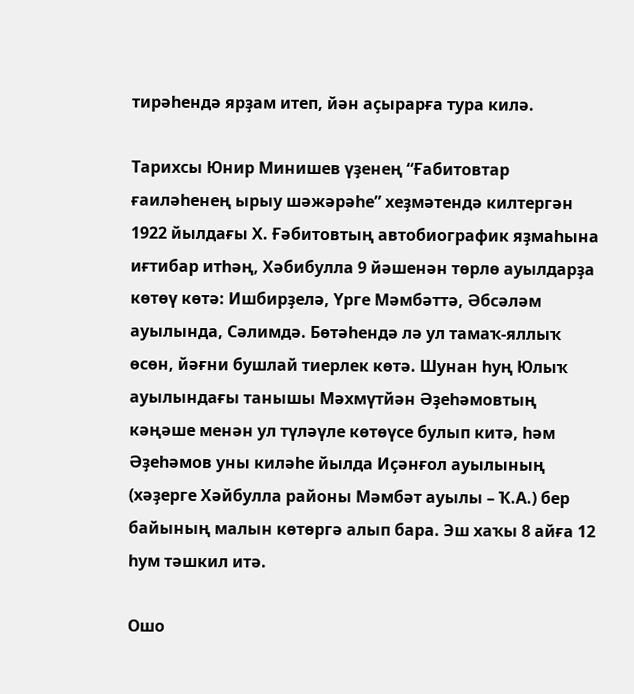тирәһендә ярҙам итеп, йән аҫырарға тура килә.

Тарихсы Юнир Минишев үҙенең “Ғабитовтар ғаиләһенең ырыу шәжәрәһе” хеҙмәтендә килтергән 1922 йылдағы Х. Ғәбитовтың автобиографик яҙмаһына иғтибар итһәң, Хәбибулла 9 йәшенән төрлө ауылдарҙа көтөү көтә: Ишбирҙелә, Үрге Мәмбәттә, Әбсәләм ауылында, Сәлимдә. Бөтәһендә лә ул тамаҡ-яллыҡ өсөн, йәғни бушлай тиерлек көтә. Шунан һуң Юлыҡ ауылындағы танышы Мәхмүтйән Әҙеһәмовтың кәңәше менән ул түләүле көтөүсе булып китә, һәм Әҙеһәмов уны киләһе йылда Иҫәнғол ауылының (хәҙерге Хәйбулла районы Мәмбәт ауылы – Ҡ.А.) бер байының малын көтөргә алып бара. Эш хаҡы 8 айға 12 һум тәшкил итә.

Ошо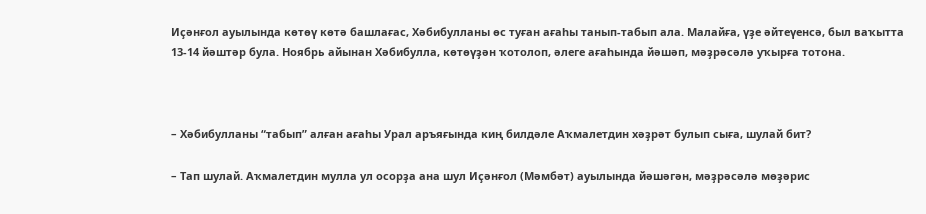Иҫәнғол ауылында көтөү көтә башлағас, Хәбибулланы өс туған ағаһы танып-табып ала. Малайға, үҙе әйтеүенсә, был ваҡытта 13-14 йәштәр була. Ноябрь айынан Хәбибулла, көтөүҙән ҡотолоп, әлеге ағаһында йәшәп, мәҙрәсәлә уҡырға тотона.



– Хәбибулланы “табып” алған ағаһы Урал аръяғында киң билдәле Аҡмалетдин хәҙрәт булып сыға, шулай бит?

– Тап шулай. Аҡмалетдин мулла ул осорҙа ана шул Иҫәнғол (Мәмбәт) ауылында йәшәгән, мәҙрәсәлә мөҙәрис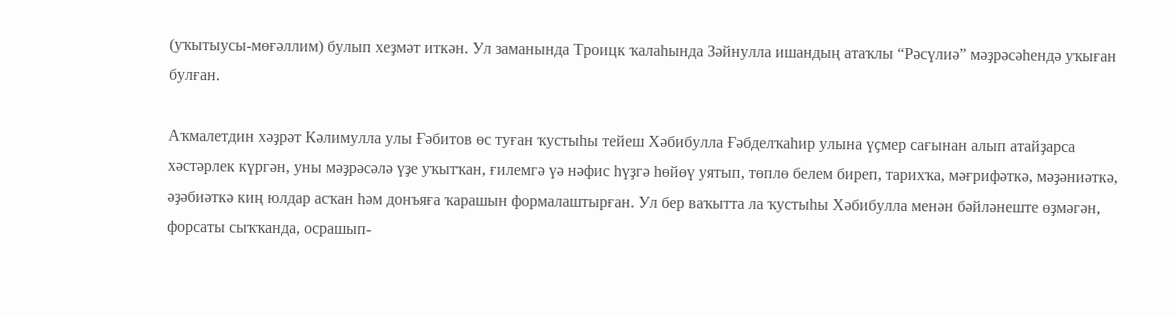(уҡытыусы-мөғәллим) булып хеҙмәт иткән. Ул заманында Троицк ҡалаһында Зәйнулла ишандың атаҡлы “Рәсүлиә” мәҙрәсәһендә уҡыған булған.

Аҡмалетдин хәҙрәт Кәлимулла улы Ғәбитов өс туған ҡустыһы тейеш Хәбибулла Ғәбделҡаһир улына үҫмер сағынан алып атайҙарса хәстәрлек күргән, уны мәҙрәсәлә үҙе уҡытҡан, ғилемгә үә нәфис һүҙгә һөйөү уятып, төплө белем биреп, тарихҡа, мәғрифәткә, мәҙәниәткә, әҙәбиәткә киң юлдар асҡан һәм донъяға ҡарашын формалаштырған. Ул бер ваҡытта ла ҡустыһы Хәбибулла менән бәйләнеште өҙмәгән, форсаты сыҡҡанда, осрашып-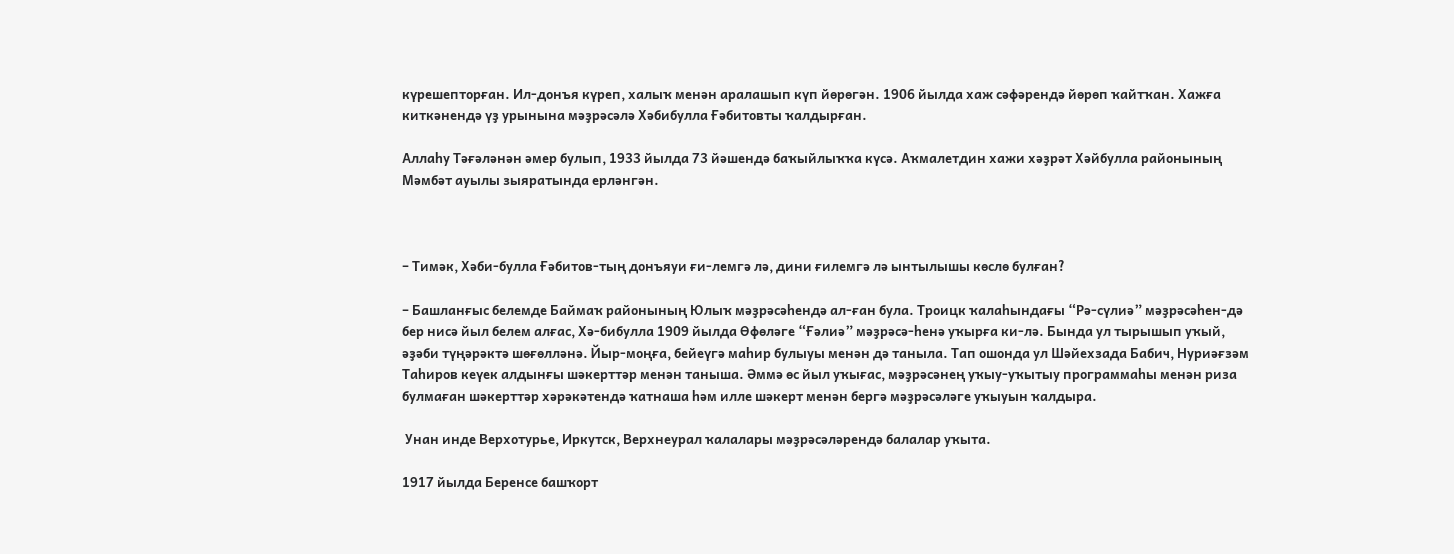күрешепторған. Ил-донъя күреп, халыҡ менән аралашып күп йөрөгән. 1906 йылда хаж сәфәрендә йөрөп ҡайтҡан. Хажға киткәнендә үҙ урынына мәҙрәсәлә Хәбибулла Ғәбитовты ҡалдырған.

Аллаһу Тәғәләнән әмер булып, 1933 йылда 73 йәшендә баҡыйлыҡҡа күсә. Аҡмалетдин хажи хәҙрәт Хәйбулла районының Мәмбәт ауылы зыяратында ерләнгән.



– Тимәк, Хәби-булла Ғәбитов-тың донъяуи ғи-лемгә лә, дини ғилемгә лә ынтылышы көслө булған?

– Башланғыс белемде Баймаҡ районының Юлыҡ мәҙрәсәһендә ал-ған була. Троицк ҡалаһындағы “Рә-сүлиә” мәҙрәсәһен-дә бер нисә йыл белем алғас, Хә-бибулла 1909 йылда Өфөләге “Ғәлиә” мәҙрәсә-һенә уҡырға ки-лә. Бында ул тырышып уҡый, әҙәби түңәрәктә шөғөлләнә. Йыр-моңға, бейеүгә маһир булыуы менән дә таныла. Тап ошонда ул Шәйехзада Бабич, Нуриәғзәм Таһиров кеүек алдынғы шәкерттәр менән таныша. Әммә өс йыл уҡығас, мәҙрәсәнең уҡыу-уҡытыу программаһы менән риза булмаған шәкерттәр хәрәкәтендә ҡатнаша һәм илле шәкерт менән бергә мәҙрәсәләге уҡыуын ҡалдыра.

 Унан инде Верхотурье, Иркутск, Верхнеурал ҡалалары мәҙрәсәләрендә балалар уҡыта.

1917 йылда Беренсе башҡорт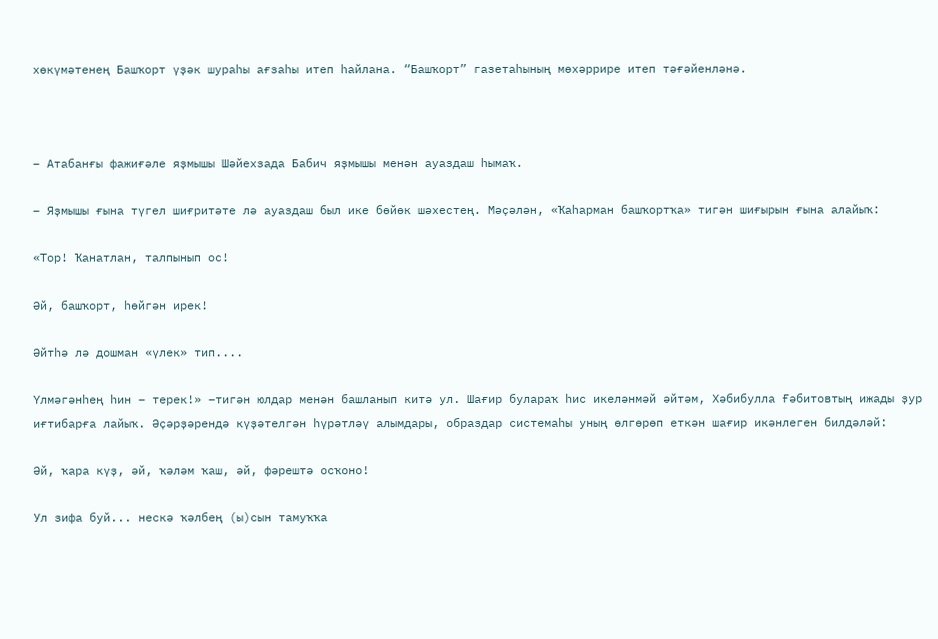хөкүмәтенең Башҡорт үҙәк шураһы ағзаһы итеп һайлана. “Башҡорт” газетаһының мөхәррире итеп тәғәйенләнә.



– Атабанғы фажиғәле яҙмышы Шәйехзада Бабич яҙмышы менән ауаздаш һымаҡ.

– Яҙмышы ғына түгел шиғритәте лә ауаздаш был ике бөйөк шәхестең. Мәҫәлән, «Ҡаһарман башҡортҡа» тигән шиғырын ғына алайыҡ:

«Тор! Ҡанатлан, талпынып ос!

Әй, башҡорт, һөйгән ирек!

Әйтһә лә дошман «үлек» тип....

Үлмәгәнһең һин – терек!» –тигән юлдар менән башланып китә ул. Шағир булараҡ һис икеләнмәй әйтәм, Хәбибулла Ғәбитовтың ижады ҙур иғтибарға лайыҡ. Әҫәрҙәрендә күҙәтелгән һүрәтләү алымдары, образдар системаһы уның өлгөрөп еткән шағир икәнлеген билдәләй:

Әй, ҡара күҙ, әй, ҡәләм ҡаш, әй, фәрештә осҡоно!

Ул зифа буй... нескә ҡәлбең (ы)сын тамуҡҡа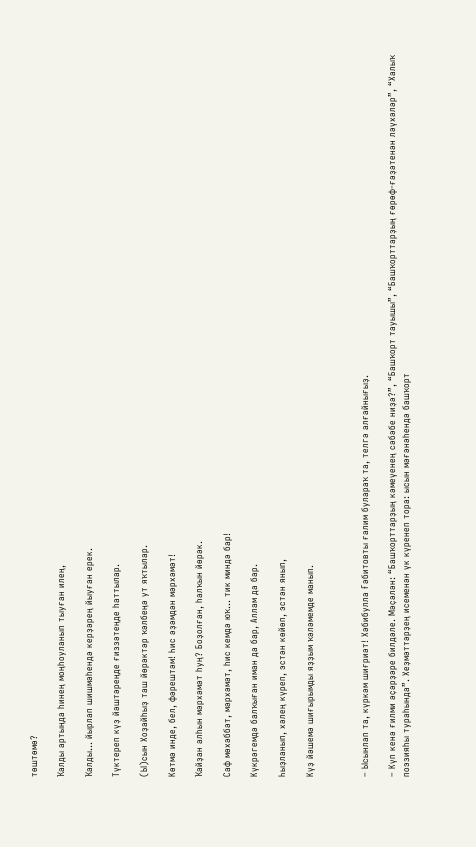төштөмө?

Ҡалды артыңда һинең моңһоуланып тыуған илең,

Ҡалды... йырлап шишмәһендә керҙәрең йыуған ерек.

Түктереп күҙ йәштәреңде ғиззәтеңде һаттылар.

(Ы)сын Хоҙайһыҙ таш йөрәктәр ҡәлбеңә ут яҡтылар.

Көтмә инде, бел, фәрештәм! Һис әҙәмдән мәрхәмәт!

Ҡайҙан алһын мәрхәмәт һуң? Боҙолған, һалҡын йөрәк.

Саф мөхәббәт, мәрхәмәт, һис кемдә юҡ... тик миндә бар!

Күкрәгемдә балҡыған иман да бар, Аллам да бар.

Һыҙланып, хәлең күреп, эстән көйөп, эстән янып,

Күҙ йәшемә шиғырымды яҙҙым ҡәләмемде манып.



– Ысынлап та, күркәм шиғриәт! Хәбибулла Ғәбитовты ғалим булараҡ та, телгә алғайнығыҙ.

– Күп кенә ғилми әҫәрҙәре билдәле. Мәҫәлән: “Башҡорттарҙың кәмеүенең сәбәбе ниҙә?”, “Башҡорт тауышы”, “Башҡорттарҙың ғөрөф-ғәҙәтенән ләүхәләр”, “Халыҡ поэзияһы тураһында”. Хеҙмәттәрҙең исеменән үк күренеп тора: ысын мәғәнәһендә башҡорт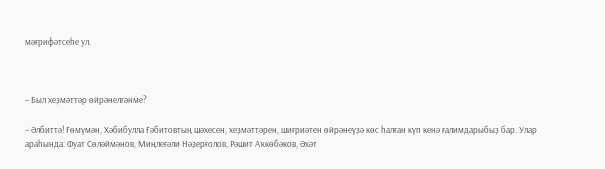мәғрифәтсеһе ул.



– Был хеҙмәттәр өйрәнелгәнме?

– Әлбиттә! Ғөмүмән, Хәбибулла Ғәбитовтың шәхесен, хеҙмәттәрен, шиғриәтен өйрәнеүҙә көс һалған күп кенә ғалимдарыбыҙ бар. Улар араһында: Фуат Сөләймәнов, Миңлеғәли Нәҙерғолов, Рәшит Аҡкөбәков, Әхәт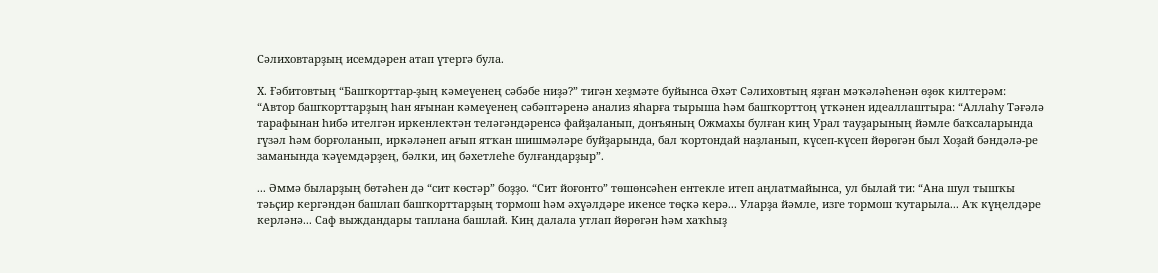Сәлиховтарҙың исемдәрен атап үтергә була.

Х. Ғәбитовтың “Башҡорттар-ҙың кәмеүенең сәбәбе ниҙә?” тигән хеҙмәте буйынса Әхәт Сәлиховтың яҙған мәҡәләһенән өҙөк килтерәм: “Автор башҡорттарҙың һан яғынан кәмеүенең сәбәптәренә анализ яһарға тырыша һәм башҡорттоң үткәнен идеаллаштыра: “Аллаһу Тәғәлә тарафынан һибә ителгән иркенлектән теләгәндәренсә файҙаланып, донъяның Ожмахы булған киң Урал тауҙарының йәмле баҡсаларында гүзәл һәм борғоланып, иркәләнеп ағып ятҡан шишмәләре буйҙарында, бал ҡортондай наҙланып, күсеп-күсеп йөрөгән был Хоҙай бәндәлә-ре заманында ҡәүемдәрҙең, бәлки, иң бәхетлеһе булғандарҙыр”.

... Әммә быларҙың бөтәһен дә “сит көстәр” боҙҙо. “Сит йоғонто” төшөнсәһен ентекле итеп аңлатмайынса, ул былай ти: “Ана шул тышҡы тәьҫир кергәндән башлап башҡорттарҙың тормош һәм әхүәлдәре икенсе төҫкә керә... Уларҙа йәмле, изге тормош ҡутарыла... Аҡ күңелдәре керләнә... Саф выждандары таплана башлай. Киң далала утлап йөрөгән һәм хаҡһыҙ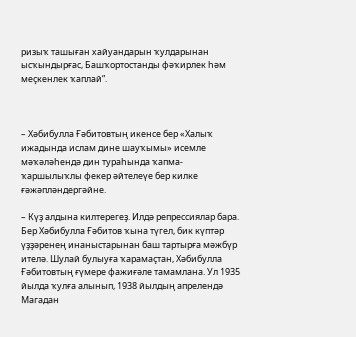ризыҡ ташыған хайуандарын ҡулдарынан ысҡындырғас, Башҡортостанды фәҡирлек һәм меҫкенлек ҡаплай”.



– Хәбибулла Ғәбитовтың икенсе бер «Халыҡ ижадында ислам дине шауҡымы» исемле мәҡәләһендә дин тураһында ҡапма-ҡаршылыҡлы фекер әйтелеүе бер килке ғәжәпләндергәйне.

– Күҙ алдына килтерегеҙ. Илдә репрессиялар бара. Бер Хәбибулла Ғәбитов ҡына түгел, бик күптәр үҙҙәренең инаныстарынан баш тартырға мәжбүр ителә. Шулай булыуға ҡарамаҫтан, Хәбибулла Ғәбитовтың ғүмере фажиғәле тамамлана. Ул 1935 йылда ҡулға алынып, 1938 йылдың апрелендә Магадан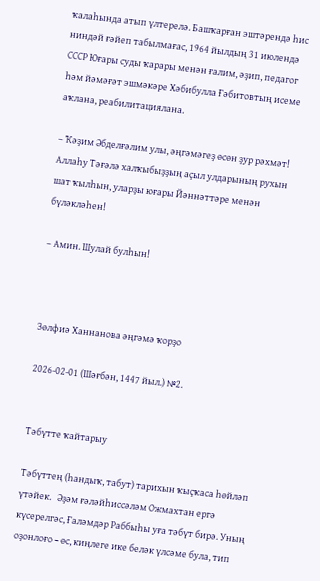ҡалаһында атып үлтерелә. Башҡарған эштәрендә һис ниндәй ғәйеп табылмағас, 1964 йылдың 31 июлендә СССР Юғары суды ҡарары менән ғалим, әҙип, педагог һәм йәмәғәт эшмәкәре Хәбибулла Ғәбитовтың исеме аҡлана, реабилитациялана.

– Ҡәҙим Әбделғәлим улы, әңгәмәгеҙ өсөн ҙур рәхмәт! Аллаһу Тәғәлә халҡыбыҙҙың аҫыл улдарының рухын шат ҡылһын, уларҙы юғары Йәннәттәре менән бүләкләһен!

– Амин. Шулай булһын!



Зөлфиә Ханнанова әңгәмә ҡорҙо

2026-02-01 (Шәғбән, 1447 йыл.) №2.


Тәбүтте ҡайтарыу

Тәбүттең (һандыҡ, табут) тарихын ҡыҫҡаса һөйләп үтәйек.   Әҙәм ғәләйһиссәләм Ожмахтан ергә күсерелгәс, Ғаләмдәр Раббыһы уға тәбүт бирә. Уның оҙонлоғо − өс, киңлеге ике беләк үлсәме була, тип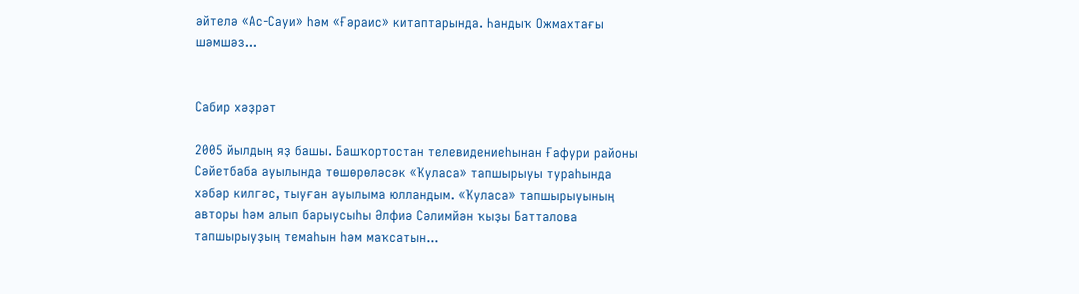әйтелә «Ас-Сауи» һәм «Ғәраис» китаптарында. Һандыҡ Ожмахтағы шәмшәз...


Сабир хәҙрәт

2005 йылдың яҙ башы. Башҡортостан телевидениеһынан Ғафури районы Сәйетбаба ауылында төшөрөләсәк «Ҡуласа» тапшырыуы тураһында хәбәр килгәс, тыуған ауылыма юлландым. «Ҡуласа» тапшырыуының авторы һәм алып барыусыһы Әлфиә Сәлимйән ҡыҙы Батталова тапшырыуҙың темаһын һәм маҡсатын...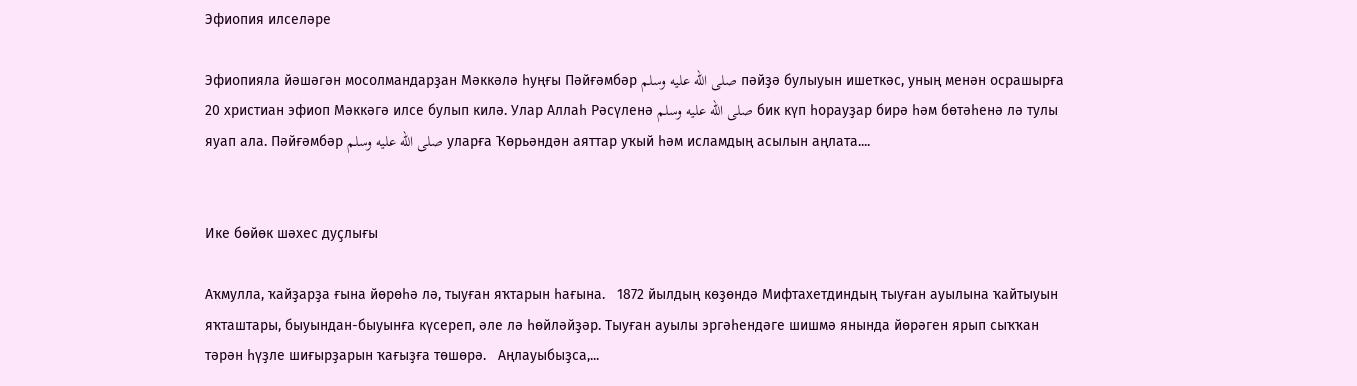Эфиопия илселәре

Эфиопияла йәшәгән мосолмандарҙан Мәккәлә һуңғы Пәйғәмбәр صلى الله عليه وسلم пәйҙә булыуын ишеткәс, уның менән осрашырға 20 христиан эфиоп Мәккәгә илсе булып килә. Улар Аллаһ Рәсүленә صلى الله عليه وسلم бик күп һорауҙар бирә һәм бөтәһенә лә тулы яуап ала. Пәйғәмбәр صلى الله عليه وسلم уларға Ҡөрьәндән аяттар уҡый һәм исламдың асылын аңлата....


Ике бөйөк шәхес дуҫлығы

Аҡмулла, ҡайҙарҙа ғына йөрөһә лә, тыуған яҡтарын һағына.   1872 йылдың көҙөндә Мифтахетдиндың тыуған ауылына ҡайтыуын яҡташтары, быуындан-быуынға күсереп, әле лә һөйләйҙәр. Тыуған ауылы эргәһендәге шишмә янында йөрәген ярып сыҡҡан тәрән һүҙле шиғырҙарын ҡағыҙға төшөрә.   Аңлауыбыҙса,...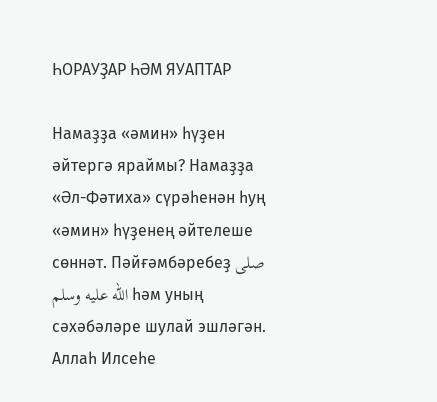ҺОРАУҘАР ҺӘМ ЯУАПТАР

Намаҙҙа «әмин» һүҙен әйтергә яраймы? Намаҙҙа «Әл-Фәтиха» сүрәһенән һуң «әмин» һүҙенең әйтелеше сөннәт. Пәйғәмбәребеҙ صلى الله عليه وسلم һәм уның сәхәбәләре шулай эшләгән. Аллаһ Илсеһе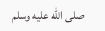صلى الله عليه وسلم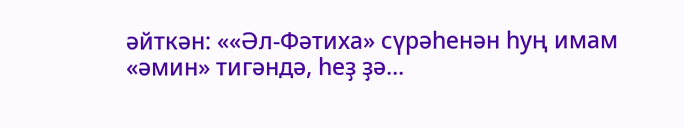әйткән: ««Әл-Фәтиха» сүрәһенән һуң имам «әмин» тигәндә, һеҙ ҙә...